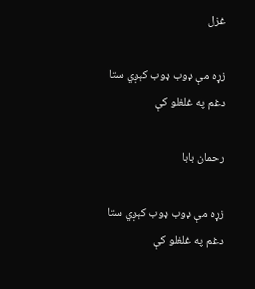غزل

زړه مې ډوب ډوب کېږي ستا دغم په غلغلو کې

رحمان بابا

زړه مې ډوب ډوب کېږي ستا دغم په غلغلو کې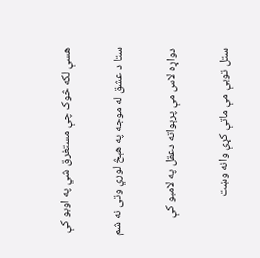هسې لکه څوک چې مستغرق شي په اوبو کې

ستا د عشق له موجه په هېڅ لوري وتی نه شم

دواړه لاس مې پرېواته دعقل په لامبو کې

ستل توبې مې ماتې کړې وانه وښت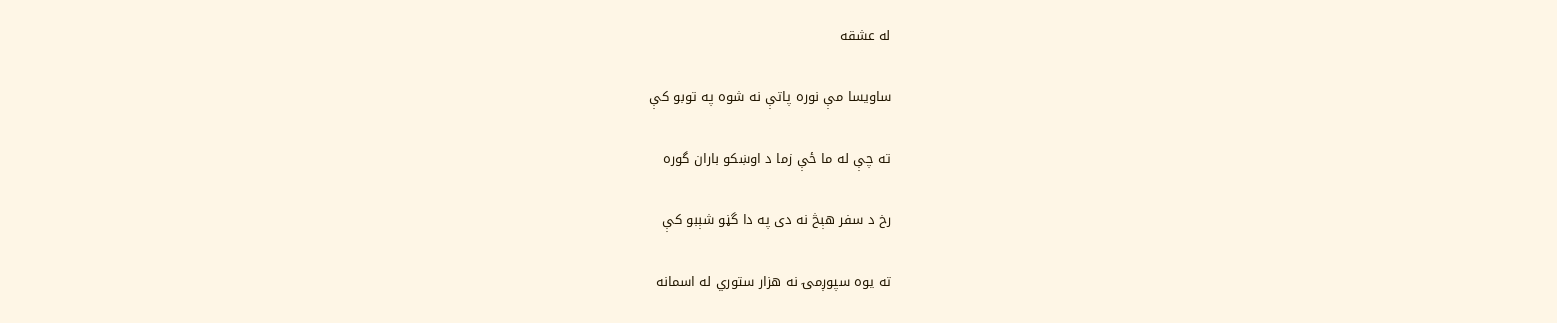له عشقه

ساويسا مې نوره پاتې نه شوه په توبو کې

ته چې له ما ځې زما د اوښکو باران گوره

رخ د سفر هېڅ نه دی په دا گڼو شېبو کې

ته يوه سپوږمۍ نه هزار ستوري له اسمانه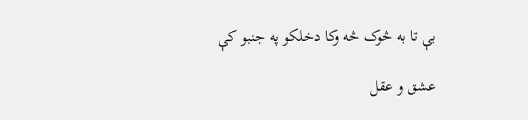بې تا به څوک څه وکا دخلکو په جنبو کې

عشق و عقل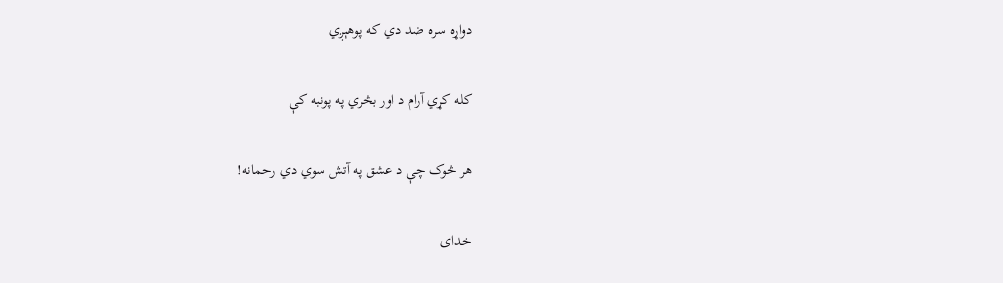دواړه سره ضد دي که پوهېږي

کله کړي آرام د اور بڅري په پونبه کې

هر څوک چې د عشق په آتش سوي دي رحمانه!

خدای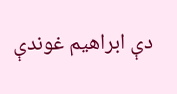دې ابراهيم غوندې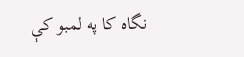نگاه کا په لمبو کې